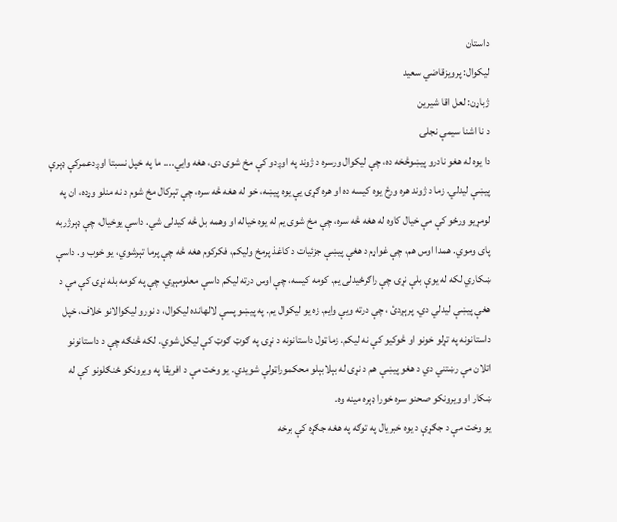داستان
ليكوال: پرويزقاضي سعيد
ژباړن: لعل اقا شيرين
د نا اشنا سيمې نجلۍ
دا يوه له هغو نادرو پيښوڅخه ده، چې ليكوال ورسره د ژوند په اوږدو كې مخ شوى دى، هغه وايي.... ما په خپل نسبتا اوږدعمركې ډېرې پيښې ليدلي. زما د ژوند هره ورځ يوه كيسه ده او هره ګړۍ يې يوه پيښه، خو له هغه څه سره، چې تېركال مخ شوم د نه منلو وړده، ان په لومړيو ورځو كې مې خيال كاوه له هغه څه سره، چې مخ شوى يم له يوه خياله او وهمه بل څه كيدلى شي. داسې يوخيال، چې ډېرژربه پاى وموي. همدا اوس هم، چې غواړم د هغې پيښې جزئيات د كاغذ پرمخ وليكم، فكركوم هغه څه چې پرما تېرشوي، يو خوب و. داسې ښكاري لكه له يوې بلې نړۍ چې راګرځيدلى يم. كومه كيسه، چې اوس درته ليكم داسې معلومېږي، چې په كومه بله نړۍ كې مې د هغې پيښې ليدلي دي. پرېږدئ ، چې درته ويې وايم. زه يو ليكوال يم. په پيښو پسې لالهانده ليكوال، د نورو ليكوالانو خلاف، خپل داستانونه په تړلو خونو او څوكيو كې نه ليكم. زما ټول داستانونه د نړۍ په ګوټ ګوټ كې ليكل شوي. لكه څنګه چې د داستانونو اتلان مې رښتني دي د هغو پيښې هم د نړۍ له بېلابېلو محكموراټولې شويدي. يو وخت مې د افريقا په ويرونكو ځنګلونو كې له ښكار او ويرونكو صحنو سره خورا ډېره مينه وه.
يو وخت مې د جګړې د يوه خبريال په توګه په هغه جګړه كې برخه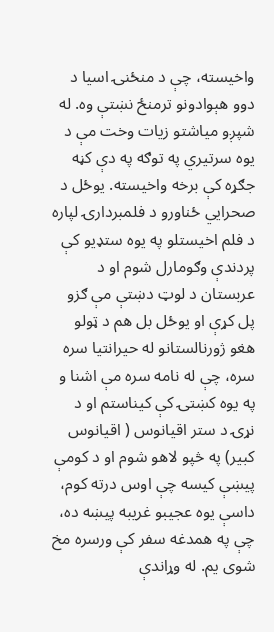واخيسته، چې د منځنۍ اسيا د دوو هېوادونو ترمنځ نښتې وه. له شپږو مياشتو زيات وخت مې د يوه سرتيري په توګه په دې كڼه جګړه كې برخه واخيسته. يوځل د صحرايي ځناورو د فلمبردارۍ لپاره د فلم اخيستلو په يوه ستډيو كې پردندې وګومارل شوم او د عربستان د لوټ دښتې مې ګزو پل كړې او يوځل بل هم د ټولو هغو ژورنالستانو له حيرانتيا سره سره، چې له نامه سره مې اشنا و په يوه كښتۍ كې كيناستم او د نړۍ د ستر اقيانوس ( اقيانوس كبير) په څپو لاهو شوم او د كومې پيښې كيسه چې اوس درته كوم، داسې يوه عجيبو غريبه پيښه ده، چې په همدغه سفر كې ورسره مخ شوى يم. له وړاندې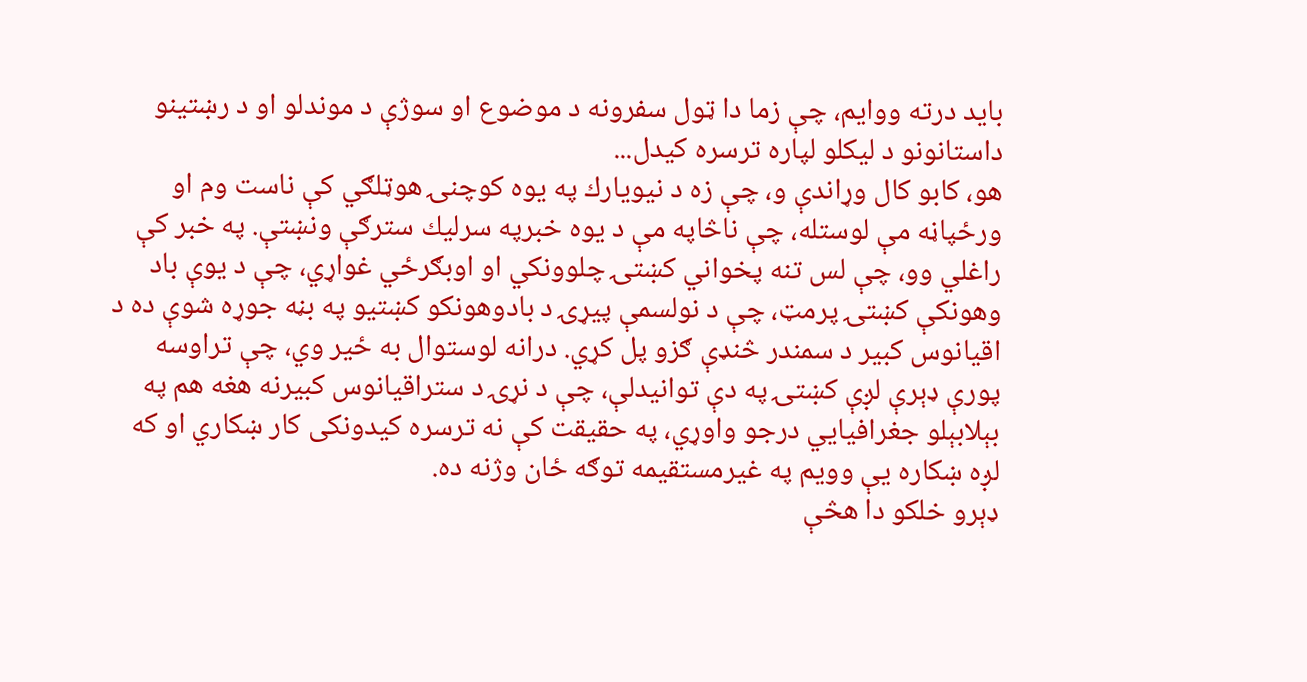بايد درته ووايم، چې زما دا ټول سفرونه د موضوع او سوژې د موندلو او د رښتينو داستانونو د ليكلو لپاره ترسره كيدل...
هو، كابو كال وړاندې و، چې زه د نيويارك په يوه كوچنۍ هوټلګي كې ناست وم او ورځپاڼه مې لوستله، چې ناڅاپه مې د يوه خبرپه سرليك سترګې ونښتې. په خبر كې راغلي وو، چې لس تنه پخواني كښتۍ چلوونكي او اوبګرځي غواړي، چې د يوې باد وهونكې كښتۍ پرمټ، چې د نولسمې پيړۍ د بادوهونكو كښتيو په بڼه جوړه شوې ده د اقيانوس كبير د سمندر څنډې ګزو پل كړي. درانه لوستوال به ځير وي، چې تراوسه پورې ډېرې لږې كښتۍ په دې توانيدلې، چې د نړۍ د ستراقيانوس كبيرنه هغه هم په بېلابېلو جغرافيايي درجو واوړي، په حقيقت كې نه ترسره كيدونكى كار ښكاري او كه لږه ښكاره يې وويم په غيرمستقيمه توګه ځان وژنه ده.
ډېرو خلكو دا هڅې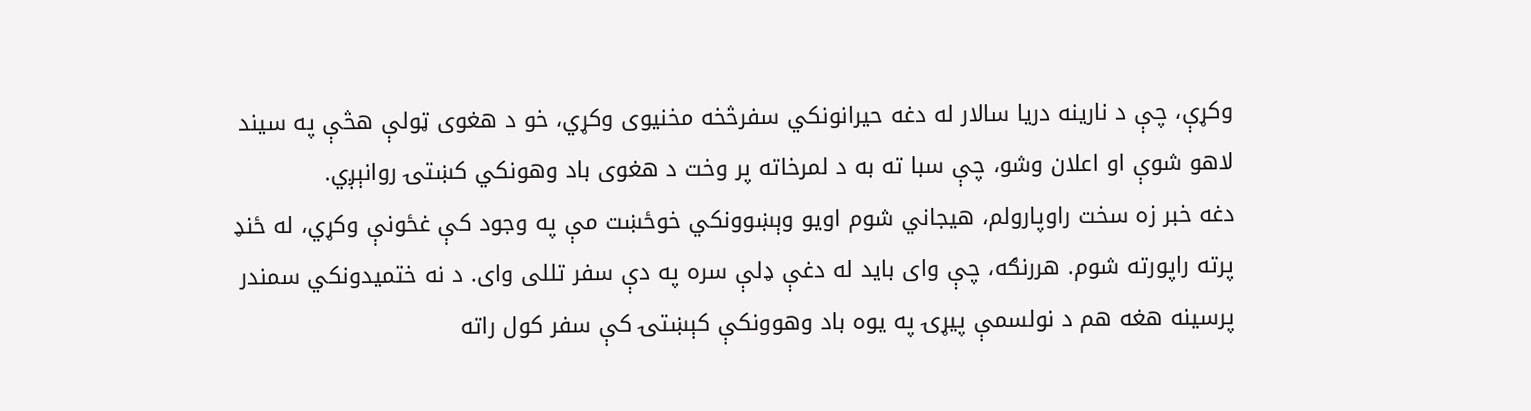وكړې، چې د نارينه دريا سالار له دغه حيرانونكي سفرڅخه مخنيوى وكړي، خو د هغوى ټولې هڅې په سيند لاهو شوې او اعلان وشو، چې سبا ته به د لمرخاته پر وخت د هغوى باد وهونكي كښتۍ روانېږي.
دغه خبر زه سخت راوپارولم، هيجاني شوم اويو وېښوونكي خوځښت مې په وجود كې غځونې وكړي، له ځنډ پرته راپورته شوم. هررنګه، چې واى بايد له دغې ډلې سره په دې سفر تللى واى. د نه ختميدونكي سمندر پرسينه هغه هم د نولسمې پيړۍ په يوه باد وهوونكې كېښتۍ كې سفر كول راته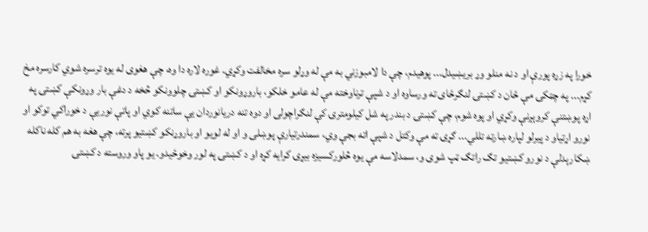خورا په زړه پورې او د نه منلو وړ بريښيدل... پوهيدم، چې دا لامبوزني به مې له وړلو سره مخالفت وكړي. غوره لاره دا وه، چې هغوى له يوه ترسره شوي كارسره مخ كړم... په چټكۍ مې ځان د كښتۍ لنګرځاى ته ورساوه او د شپې ترناوخته مې له عامو خلكو، باروړونكو او كښتۍ چلوونكو څخه د دغې بار وړونكې كښتۍ په اړه پوښتنې كروېږنې وكړي او پوه شوم، چې كښتۍ د بندر په شل كيلومترۍ كې لنګراچولى او دوه تنه دريانوردان يې ساتنه كوي او پاتې نوريې د خوراكي توكو او نورو اړتياو د پيرلو لپاره ښارته تللي... ګړۍ ته مې وكتل د شپې اته بجې وي، سمندرتيارې پوښلى و او له لويو او باروړنكو كښتيو پرته، چې هغه به هم كله ناكله ښكارېدلې د نورو كښتيو تګ راتګ ټپ شوى و، سمدلاسه مې يوه څلوركسيزه بيړۍ كرايه كړه او د كښتۍ په لور وخوځيدو. يو پاو وروسته د كښتۍ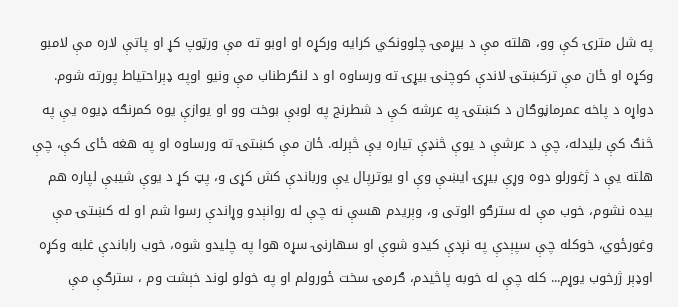په شل مترۍ كې وو، هلته مې د بيړمۍ چلوونكي كرايه وركړه او اوبو ته مې ورټوپ كړ او پاتې لاره مې لامبو وكړه او ځان مې تركښتۍ لاندې كوچنۍ بيړۍ ته ورساوه او د لنګرطناب مې ونيو اوپه ډېراحتياط پورته شوم. دواړه د پاخه عمرماڼوګان د كښتۍ په عرشه كې د شطرنج په لوبې بوخت وو او يوازې يوه كمرنګه ډيوه يې په څنګ كې بليدله، چې د عرشې د يوې څنډې تياره يې څېرله. ځان مې كښتۍ ته ورساوه او په هغه ځاى كې، چې هلته يې د ژغورلو دوه وړې بيړۍ ايښې وې او يوترپال يې ورباندې كش كړى و، پټ كړ د يوې شيبې لپاره هم بيده نشوم، خوب مې له سترګو الوتى و، وېريدم هسې نه چې له روانېدو وړاندې رسوا شم او له كښتۍ مې وغورځوي، خوكله چې سپېدې په نږدې كيدو شوې او سهارنۍ سړه هوا په چليدو شوه، خوب راباندې غلبه وكړه اوډېر ژرخوب يوړم... كله چې له خوبه پاڅيدم، ګرمۍ سخت ځورولم او په خولو لوند خېشت وم ، سترګې مې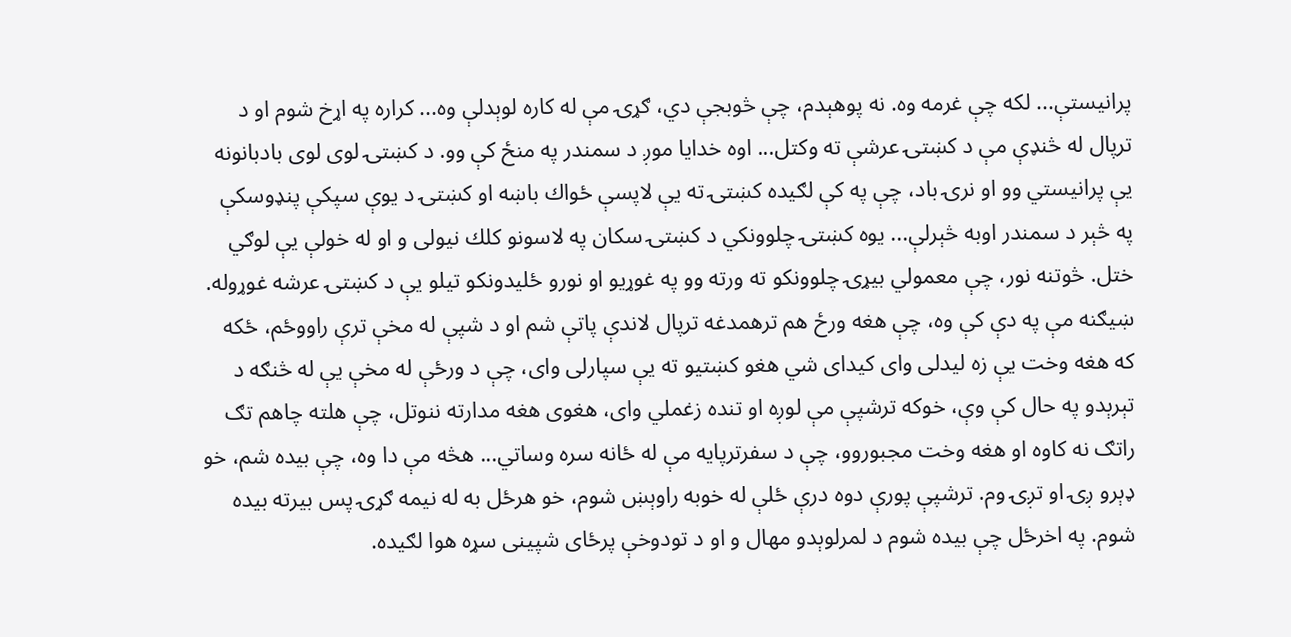پرانيستې... لكه چې غرمه وه. نه پوهېدم، چې څوبجې دي، ګړۍ مې له كاره لوېدلې وه... كراره په اړخ شوم او د ترپال له څنډې مې د كښتۍ عرشې ته وكتل... اوه خدايا موږ د سمندر په منځ كې وو. د كښتۍ لوى لوى بادبانونه يې پرانيستي وو او نرۍ باد، چې په كې لګيده كښتۍ ته يې لاپسې ځواك باښه او كښتۍ د يوې سپكې پنډوسكې په څېر د سمندر اوبه څېرلې... يوه كښتۍ چلوونكي د كښتۍ سكان په لاسونو كلك نيولى و او له خولې يې لوګي ختل. څوتنه نور، چې معمولي بيړۍ چلوونكو ته ورته وو په غوړيو او نورو ځليدونكو تيلو يې د كښتۍ عرشه غوړوله. ښيګنه مې په دې كې وه، چې هغه ورځ هم ترهمدغه ترپال لاندې پاتې شم او د شپې له مخې ترې راووځم، ځكه كه هغه وخت يې زه ليدلى واى كيداى شي هغو كښتيو ته يې سپارلى واى، چې د ورځې له مخې يې له څنګه د تېرېدو په حال كې وې، خوكه ترشپې مې لوږه او تنده زغملي واى، هغوى هغه مدارته ننوتل، چې هلته چاهم تګ راتګ نه كاوه او هغه وخت مجبوروو، چې د سفرترپايه مې له ځانه سره وساتي... هڅه مې دا وه، چې بيده شم، خو ډېرو ږۍ او تږۍ وم. ترشپې پورې دوه درې ځلې له خوبه راوېښ شوم، خو هرځل به له نيمه ګړۍ پس بيرته بيده شوم. په اخرځل چې بيده شوم د لمرلوېدو مهال و او د تودوخې پرځاى شپينى سړه هوا لګيده.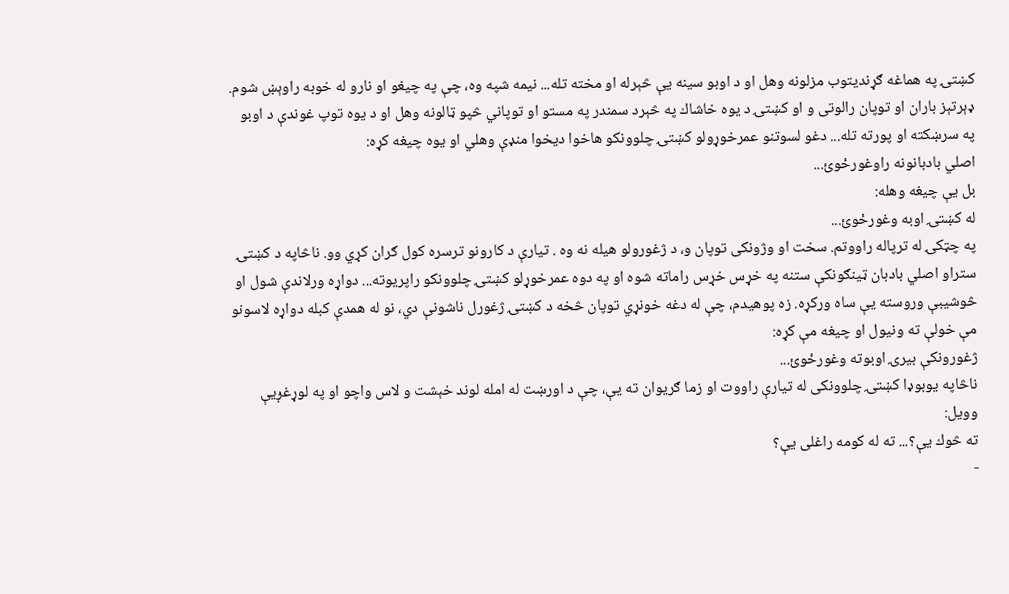كښتۍ په هماغه ګړنديتوب مزلونه وهل او د اوبو سينه يې څېرله او مخته تله... نيمه شپه وه، چې په چيغو او نارو له خوبه راوېښ شوم. ډېرتېز باران او توپان رالوتى و او كښتۍ د يوه خاشاك په څېرد سمندر په مستو او توپاني څپو ټالونه وهل او د يوه توپ غوندې د اوبو په سرښكته او پورته تله... دغو لسوتنو عمرخوړولو كښتۍ چلوونكو هاخوا ديخوا منډې وهلي او يوه چيغه كړه:
اصلي بادبانونه راوغورځوئ...
بل يې چيغه وهله:
له كښتۍ اوبه وغورځوئ...
په چټكۍ له ترپاله راووتم. سخت او وژونكى توپان و، د ژغورولو هيله نه وه . تيارې د كارونو ترسره كول ګران كړي وو. ناڅاپه د كښتۍ ستراو اصلي بادبان ټينګونكې ستنه په خړس خړس راماته شوه او په دوه عمرخوړلو كښتۍ چلوونكو راپريوته... دواړه ورلاندې شول او څوشيبې وروسته يې ساه وركړه. زه پوهيدم، چې له دغه خونړي توپان څخه د كښتۍ ژغورل ناشونې دي، نو له همدې كبله دواړه لاسونو مې خولې ته ونيول او چيغه مې كړه:
ژغورونكې بيرۍ اوبوته وغورځوئ...
ناڅاپه يوبوډا كښتۍ چلوونكى له تيارې راووت او زما ګريوان ته يې، چې د اورښت له امله لوند خېشت و لاس واچو او په لوړغږيې وويل:
ته څوك يې؟... ته له كومه راغلى يې؟
-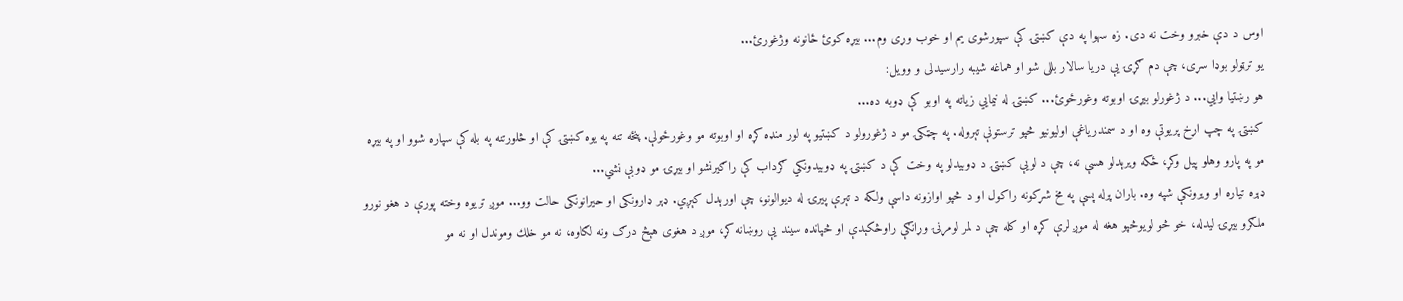اوس د دې خبرو وخت نه دى. زه سهوا په دې كښتۍ كې سپورشوى يم او خوب وړى وم... بيړه كوئ ځانونه وژغورئ...
يو ترټولو بوډا سړى، چې دم ګړۍ يې دريا سالار بللى شو او هماغه شيبه رارسيدلى و وويل:
هو رښتيا وايي... د ژغورلو بيړۍ اوبوته وغورځوئ... كښتۍ له نيمايي زياته په اوبو كې ډوبه ده...
كښتۍ په چپ اړخ پريوتې وه او د سمندرياغې اوليونيو څپو ترستونې تېروله. په چټكۍ مو د ژغورولو د كښتيو په لور منډه كړه او اوبوته مو وغورځولې. پنځه تنه په يوه كښتۍ كې او څلورتنه په بله كې سپاره شوو او په بيړه مو په پارو وهلو پيل وكړ، ځكه ويرېدلو هسې نه، چې د لويې كښتۍ د ډوبيدلو په وخت كې د كښتۍ په ډوبيدونكي ګرداب كې راګيرنشو او بيړۍ مو ډوبې نشي...
ډېره تياره او ويرونكې شپه وه. باران پرله پسې په مخ شړكونه راكول او د څپو اوازونه داسې ولكه د تېرې پيرۍ له ديوالونو، چې اورېدل كېږي. ډېر ډارونكى او حيرانونكى حالت وو... موږ تريوه وخته پورې د هغو نورو ملګرو بيړۍ ليدله، خو څو لويوڅپو هغه له موږ لرې كړه او كله چې د لمر لومړنۍ وړانګې راوڅكېدې او څپانده سيند يې روښانه كړ، موږ د هغوى هېڅ درګ ونه لګاوه، نه مو خلك وموندل او نه مو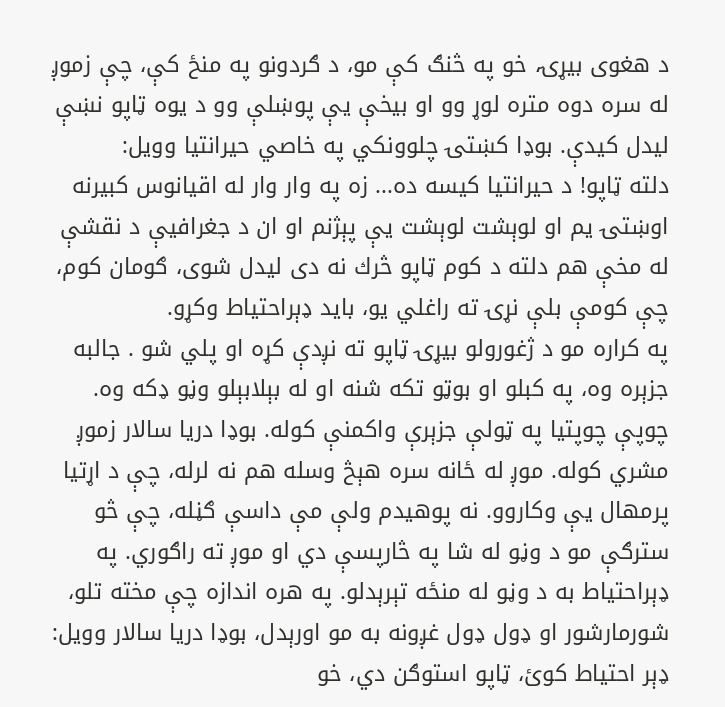د هغوى بيړۍ، خو په څنګ كې مو، د ګردونو په منځ كې، چې زموږ له سره دوه متره لوړ وو او بيخې يې پوښلې وو د يوه ټاپو نښې ليدل كيدې. بوډا كښتۍ چلوونكي په خاصي حيرانتيا وويل:
دلته ټاپو! د حيرانتيا كيسه ده... زه په وار وار له اقيانوس كبيرنه اوښتۍ يم او لوېشت لوېشت يې پېژنم او ان د جغرافيې د نقشې له مخې هم دلته د كوم ټاپو څرك نه دى ليدل شوى، ګومان كوم، چې كومې بلې نړۍ ته راغلي يو، بايد ډېراحتياط وكړو.
په كراره مو د ژغورولو بيړۍ ټاپو ته نږدې كړه او پلي شو . جالبه جزېره وه، په كبلو او بوټو تكه شنه او له بېلابېلو وڼو ډكه وه. چوپې چوپتيا په ټولې جزېرې واكمنې كوله. بوډا دريا سالار زموږ مشري كوله. موږ له ځانه سره هېڅ وسله هم نه لرله، چې د اړتيا پرمهال يې وكاروو. نه پوهيدم ولې مې داسې ګڼله، چې څو سترګې مو د وڼو له شا په څارپسې دي او موږ ته راګوري. په ډېراحتياط به د وڼو له منځه تېرېدلو. په هره اندازه چې مخته تلو، شورمارشور او ډول ډول غږونه به مو اورېدل، بوډا دريا سالار وويل:
ډېر احتياط كوئ، ټاپو استوګن دي، خو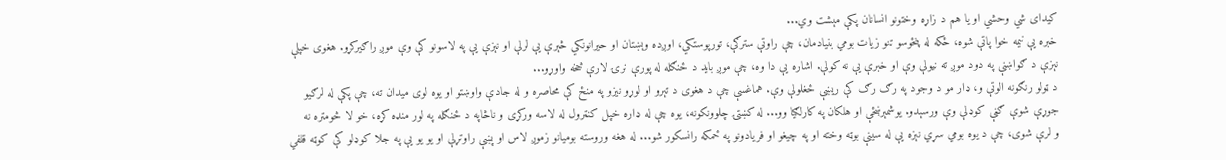كيداى شي وحشي او يا هم د زاړه وختونو انسانان پكې مېشت وي...
خبره يې نيمه خوا پاتې شوه، ځكه له پنځوسو تنو زيات بومي بنيادمان، چې راوتې سترګې، تورپوستكي، اوږده وېښتان او حيرانونكي څېرې يې لرلې او نېزې يې په لاسونو كې وې موږ راګيركړو. هغوى خپلې نېزې د ګواښنې په دود موږ ته نيولې وې او خبرې يې نه كولې. اشاره يې دا وه، چې موږ بايد د ځنګله له پورې نرۍ لارې څخه واوړو...
د ټولو رنګونه الوتې و، ډار مو د وجود په رګ رګ كې ريښې ځغلولې وې. هماغسې چې د هغوى د تېرو او لوړو نيزو په منځ كې محاصره و له جادې واوښتو او يوه لوى ميدان ته، چې پكې له لرګيو جوړې شوې ګڼې كوډلې وې ورسېدو. يوشمېرښځې او هلكان په كارلګيا وو... له كښتۍ چلوونكونه، يوه چې له ډاره خپل كنټرول له لاسه وركړى و ناڅاپه د ځنګله په لور منډه كړه، خو لا څومتره نه و لرې شوى، چې د يوه بومي سړي نېزه يې له سينې بوټه وخته او په چيغو او فريادونو په ځمكه رانسكور شو... له هغه وروسته بوميانو زموږ لاس او پښې راوتړلې او يو يو يې په جلا كوډلو كې كوټه قلفي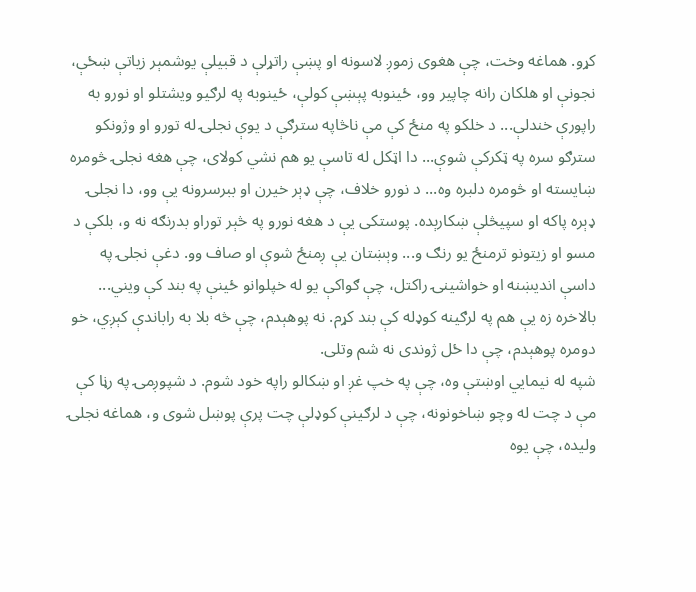كړو. هماغه وخت، چې هغوى زموږ لاسونه او پښې راتړلې د قبيلې يوشمېر زياتې ښځې، نجونې او هلكان رانه چاپير وو، ځينوبه پېښې كولې، ځينوبه په لرګيو ويشتلو او نورو به راپورې خندلې... د خلكو په منځ كې مې ناڅاپه سترګې د يوې نجلۍ له تورو او وژونكو سترګو سره په ټكركې شوې... دا اټكل له تاسې يو هم نشي كولاى، چې هغه نجلۍ څومره ښايسته او څومره دلبره وه... د نورو خلاف، چې ډېر خيرن او ببرسرونه يې وو، دا نجلۍ ډېره پاكه او سپيڅلې ښكارېده. پوستكى يې د هغه نورو په څېر توراو بدرنګه نه و، بلكې د مسو او زيتونو ترمنځ يو رنګ و... وېښتان يې ږمنځ شوې او صاف وو. دغې نجلۍ په داسې انديښنه او خواشينۍ راكتل، چې ګواكې يو له خپلوانو ځينې په بند كې ويني... بالاخره زه يې هم په لرګينه كوډله كې بند كړم. نه پوهېدم، چې څه بلا به راباندې كېږي، خو دومره پوهېدم، چې دا ځل ژوندى نه شم وتلى.
شپه له نيمايي اوښتې وه، چې په خپ غږ او ښكالو راپه خود شوم. د شپوږمۍ په رڼا كې مې د چت له وچو ښاخونونه، چې د لرګينې كوډلې چت پرې پوښل شوى و، هماغه نجلۍ وليده، چې يوه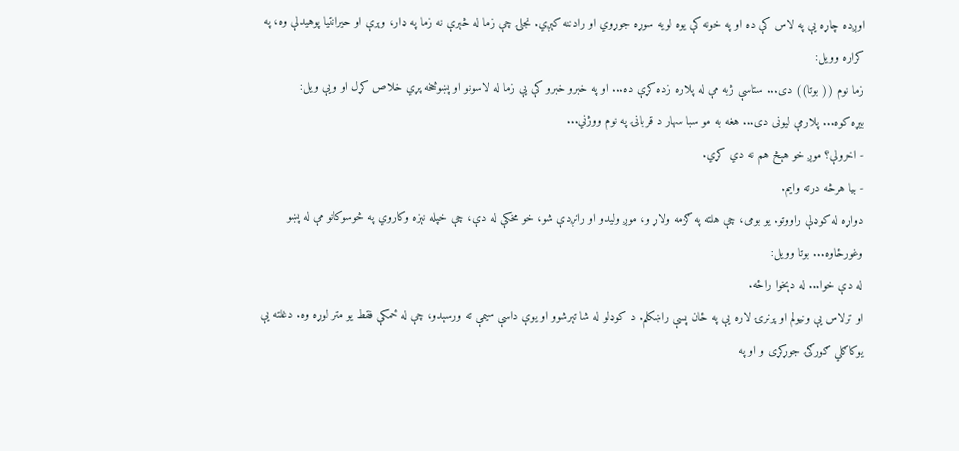اوږده چاړه يې په لاس كې ده او په خونه كې يوه لويه سوړه جوړوي او رادننه كېږي. نجلۍ چې زما له څېرې نه زما په ډار، وېرې او حيرانتيا پوهيدلې وه، په كراره وويل:
زما نوم (( بوتا)) دى... ستاسې ژبه مې له پلاره زده كړې ده... او په خبرو خبرو كې يې زما له لاسونو او پښوڅخه پړي خلاص كړل او ويې ويل:
بيړه كوه... پلارمې ليونى دى... هغه به مو سبا سهار د قربانۍ په نوم ووژني...
- اخرولې؟ موږ خو هېڅ هم نه دي كړي.
- بيا هرڅه درته وايم.
دواړه له كوډلې راووتو. يو بومى، چې هلته په ګزمه ولاړ و، موږ وليدو او رانږدې شو، خو مخكې له دې، چې خپله نېزه وكاروي په څوسوكانو مې له پښو وغورځاوه... بوتا وويل:
له دې خوا... له دېخوا راځه.
او ترلاس يې ونيولم او پرنرۍ لاره يې په ځان پسې راښكلم. د كوډلو له شا تېرشوو او يوې داسې سيمې ته ورسېدو، چې له ځمكې فقط يو متر لوړه وه. دغلته يې يوكاګلي ګورګۍ جوړكړى و او په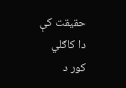حقيقت كې دا كاګلي كور د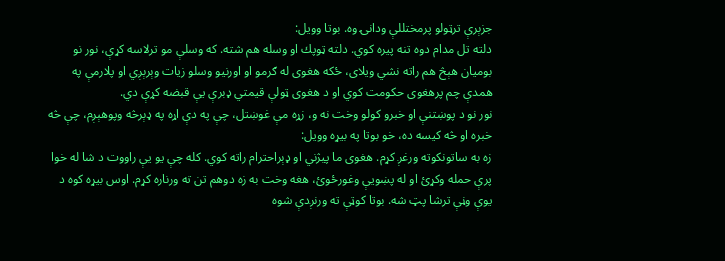جزېرې ترټولو پرمختللې ودانۍ وه. بوتا وويل:
دلته تل مدام دوه تنه پيره كوي. دلته ټوپك او وسله هم شته. كه وسلې مو ترلاسه كړې، نور نو بوميان هېڅ هم راته نشي ويلاى، ځكه هغوى له ګرمو او اورنيو وسلو زيات وېرېږي او پلارمې په همدې چم پرهغوى حكومت كوي او د هغوى ټولې قيمتي ډبرې يې قبضه كړې دي.
نور نو د پوښتنې او خبرو كولو وخت نه و، زړه مې غوښتل، چې په دې اړه په ډېرڅه وپوهېږم، چې څه خبره او څه كيسه ده، خو بوتا په بيړه وويل:
زه به ساتونكوته ورغږ كړم. هغوى ما پيژني او ډېراحترام راته كوي. كله چې يو يې راووت د شا له خوا پرې حمله وكړئ او له پښويې وغورځوئ، هغه وخت به زه دوهم تن ته ورناره كړم. اوس بيړه كوه د يوې وڼې ترشا پټ شه. بوتا كوټې ته ورنږدې شوه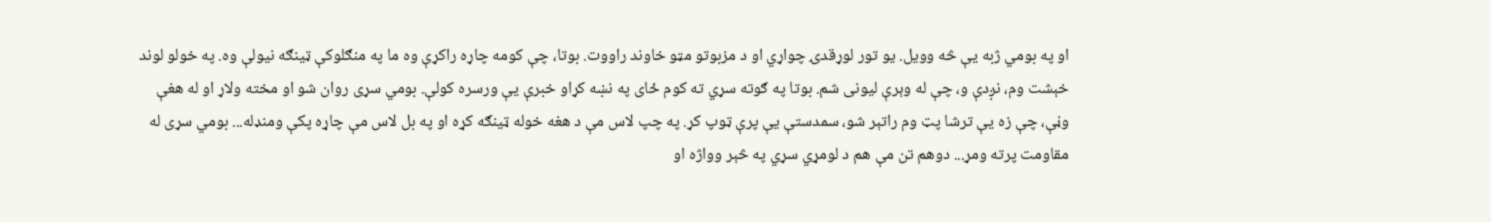او په بومي ژبه يې څه وويل. يو تور لوړقدۍ چواړي او د مزبوتو مټو خاوند راووت. بوتا، چې كومه چاړه راكړې وه ما په منګلوكې ټينګه نيولې وه. په خولو لوند خېشت وم، نږدې و، چې له وېرې ليونى شم. بوتا په ګوته سړي ته كوم ځاى په نښه كړاو خبرې يې ورسره كولې. بومي سړى روان شو او مخته ولاړ او له هغې وڼې، چې زه يې ترشا پټ وم راتېر شو، سمدستې يې پرې ټوپ كړ. په چپ لاس مې د هغه خوله ټينګه كړه او په بل لاس مې چاړه پكې ومنډله... بومي سړى له مقاومت پرته ومړ... دوهم تن مې هم د لومړي سړي په څېر وواژه او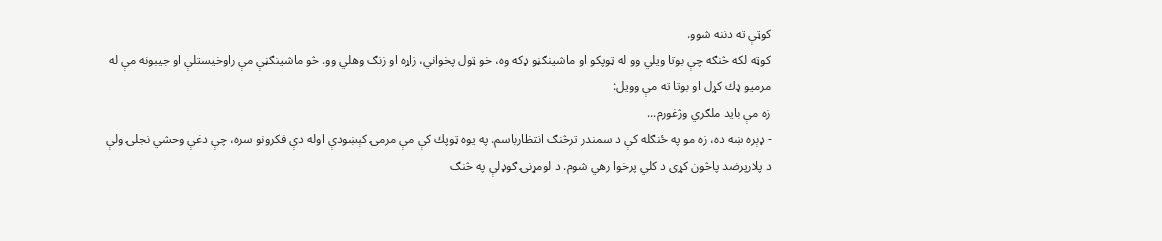كوټې ته دننه شوو.
كوټه لكه څنګه چې بوتا ويلي وو له ټوپكو او ماشينګڼو ډكه وه، خو ټول پخواني، زاړه او زنګ وهلي وو. څو ماشينګڼې مې راوخيستلې او جيبونه مې له مرميو ډك كړل او بوتا ته مې وويل:
زه مې بايد ملګري وژغورم...
- ډېره ښه ده، زه مو په ځنګله كې د سمندر ترڅنګ انتظارباسم. په يوه ټوپك كې مې مرمۍ كېښودې اوله دې فكرونو سره، چې دغې وحشي نجلۍ ولې د پلارپرضد پاڅون كړى د كلي پرخوا رهي شوم. د لومړنۍ ګوډلې په څنګ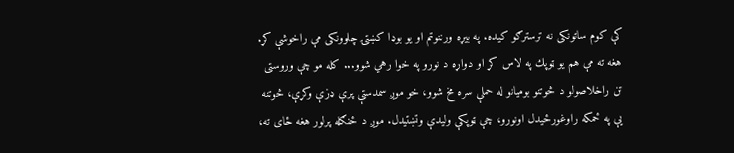كې كوم ساتونكى نه ترسترګو كيده. په بيړه ورننوتم او يو بوډا كښتۍ چلوونكى مې راخوشې كړ. هغه ته مې هم يو ټوپك په لاس كړ او دواړه د نورو په خوا رهي شوو... كله مو چې وروستى تن راخلاصولو د څوتنو بوميانو له حملې سره مخ شوو، خو موږ سمدستې پرې ډزې وكړې، څوتنه يې په ځمكه راوغورځيدل اونورو، چې ټوپكې وليدې وتښتيدل. موږ د ځنګله پرلور هغه ځاى ته،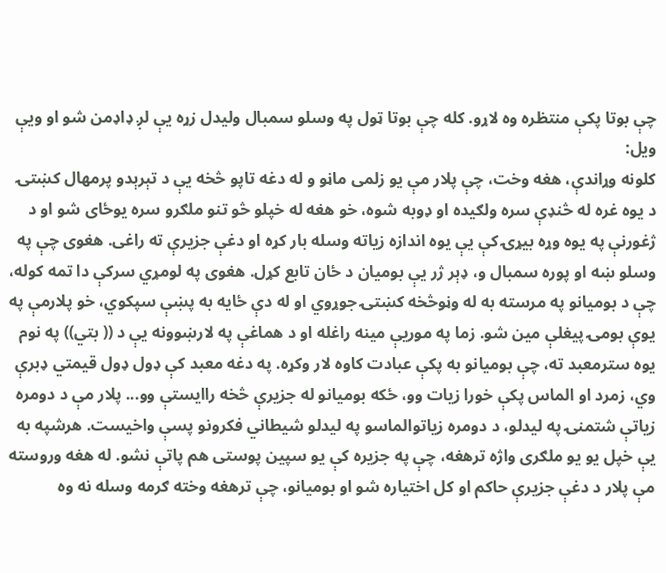چې بوتا پكې منتظره وه لاړو. كله چې بوتا ټول په وسلو سمبال وليدل زړه يې لږ ډاډمن شو او ويې ويل:
كلونه وړاندې، هغه وخت، چې پلار مې يو زلمى ماڼو و له دغه تاپو څخه يې د تېرېدو پرمهال كښتۍ د يوه غره له څنډې سره ولګيده او ډوبه شوه، خو هغه له خپلو څو تنو ملګرو سره يوځاى شو او د ژغورنې په يوه وړه بيړۍ كې يې يوه اندازه زياته وسله بار كړه او دغې جزيرې ته راغى. هغوى چې په وسلو ښه او پوره سمبال و، ډېر ژر يې بوميان د ځان تابع كړل. هغوى په لومړي سركې دا تمه كوله، چې د بوميانو په مرسته به له وڼوڅخه كښتۍ جوړوي او له دې ځايه به پښې سپكوي، خو پلارمې په يوې بومۍ پيغلې مين شو. زما په موريې مينه راغله او د هماغې په لارښوونه يې د (( بتي)) په نوم يوه سترمعبد ته، چې بوميانو به پكې عبادت كاوه لار وكړه. په دغه معبد كې ډول ډول قيمتي ډبرې وي، زمرد او الماس پكې خورا زيات وو، ځكه بوميانو له جزيرې څخه راايستې وو... پلار مې د دومره زياتې شتمنۍ په ليدلو، د دومره زياتوالماسو په ليدلو شيطاني فكرونو پسې واخيست. هرشپه به يې خپل يو يو ملګرى واژه ترهغه، چې په جزيره كې يو سپين پوستى هم پاتې نشو. له هغه وروسته مې پلار د دغې جزيرې حاكم او كل اختياره شو او بوميانو، چې ترهغه وخته ګرمه وسله نه وه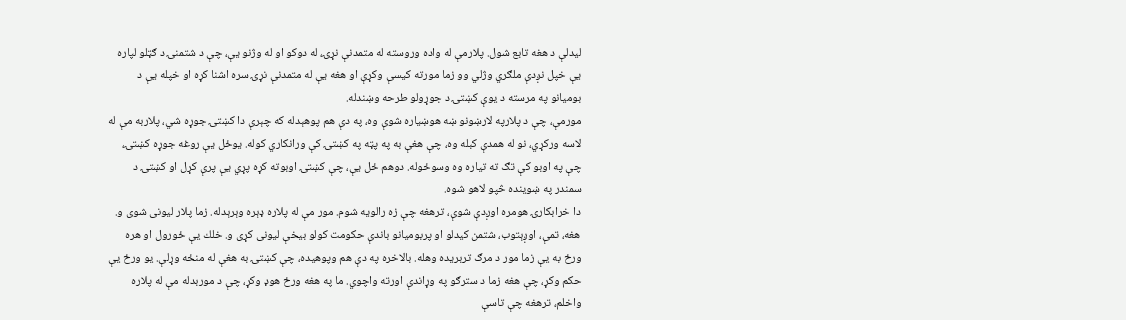ليدلې د هغه تابع شول. پلارمې له واده وروسته له متمدنې نړۍ، له دوكو او له وژنو يې، چې د شتمنۍ د ګټلو لپاره يې خپل نږدې ملګري وژلي وو زما مورته كيسې وكړې او هغه يې له متمدنې نړۍ سره اشنا كړه او خپله يې د بوميانو په مرسته د يوې كښتۍ د جوړولو طرحه وښندله.
مورمې، چې د پلارپه لارښونو ښه هوښياره شوې وه، په دې هم پوهېدله كه چېرې دا كښتۍ جوړه شي، پلاربه مې له لاسه وركړي، نو له همدې كبله وه، چې هغې به په پټه په كښتۍ كې ورانكاري كوله. يوځل يې روغه جوړه كښتۍ، چې په اوبو كې تګ ته تياره وه وسوځوله. دوهم ځل يې، چې كښتۍ اوبوته كړه پړي يې پرې كړل او كښتۍ د سمندر په ښوينده څپو لاهو شوه.
دا خرابكارۍ هومره اوږدې شوې، ترهغه چې زه رالويه شوم. مور مې له پلاره ډېره وېرېدله. زما پلار ليونى شوى و. هغه، تمې، اوږېتوب، شتمن كيدلو او پربوميانو باندې حكومت كولو بيخې ليونى كړى و. خلك يې ځورول او هره ورځ به يې زما مور د مرګ تربريده وهله. بالاخره په دې هم وپوهيده، چې كښتۍ به هغې له منځه وړلې. يو ورځ يې حكم وكړ، چې هغه زما د سترګو په وړاندې اورته واچوي. ما په هغه ورځ هوډ وكړ، چې د موربدله مې له پلاره واخلم، ترهغه چې تاسې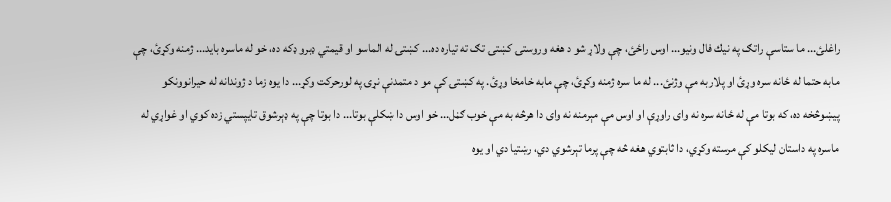راغلئ... ما ستاسې راتګ په نيك فال ونيو... اوس راځئ، چې ولاړ شو د هغه وروستۍ كښتۍ تګ ته تياره ده... كښتۍ له الماسو او قيمتي ډبرو ډكه ده، خو له ماسره بايد... ژمنه وكړئ، چې مابه حتما له ځانه سره وړئ او پلاربه مې وژنئ... له ما سره ژمنه وكړئ، چې مابه خامخا وړئ. په كښتۍ كې مو د متمدنې نړۍ په لورحركت وكړ... دا يوه زما د ژوندانه له حيرانوونكو پيښوڅخه ده، كه بوتا مې له ځانه سره نه واى راوړې او اوس مې مېرمنه نه واى دا هرڅه به مې خوب ګڼل... خو اوس دا ښكلې بوتا... دا بوتا چې په ډېرشوق تايپستي زده كوي او غواړي له ماسره په داستان ليكلو كې مرسته وكړي، دا ثابتوي هغه څه چې پرما تېرشوي دي، رښتيا دي او يوه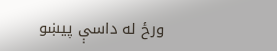ورځ له داسې پيښو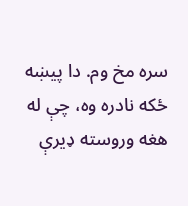سره مخ وم. دا پيښه ځكه نادره وه، چې له هغه وروسته ډيرې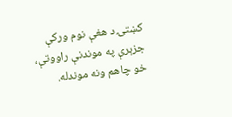كښتۍ د هغې نوم وركې جزېرې په موندنې راووتې، خو چاهم ونه موندله.